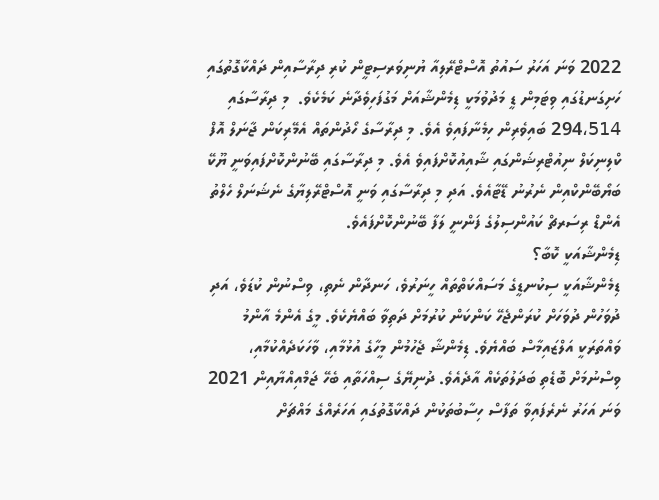2022 ވަނަ އަހަރު ސައުތު އޮސްޓްރޭލިއާ ޔުނިވަރސިޓީން ކުރި ދިރާސާއިން ދައްކާގޮތުގައި ހަށިގަނޑުގައި ވިޓަމިން ޑީ މަދުވުމަކީ ޑިމެންޝާއަށް މަގުފަހިވެދާނެ ކަމެކެވެ.  މި ދިރާސާގައި 294،514 ބައިވެރިން ހިމެނާފައިވެ އެވެ. މި ދިރާސާގެ ހޯދުންތައް އެމޭރިކަން ޖާނަލް އޮފް ކްލިނިކަލް ނިއުޓްރިޝަންގައި ޝާއިއުކޮށްފައިވެ އެވެ. މި ދިރާސާގައި ބޭނުންކޮށްފައިވަނީ ޔޫކޭ ބަޔޯބޭންކްއިން ނެރުނު ޑޭޓާއެވެ. އަދި މި ދިރާސާގައި ވަނީ އޮސްޓްރޭލިޔާގެ ނެޝަނަލް ހެލްތު އެންޑް ރިސަރޗް ކައުންސިލުގެ ފަންނީ ލަފާ ބޭނުންކޮށްފައެވެ.
ޑިމެންޝާއަކީ ކޮބާ؟
ޑިމެންޝާއަކީ ސިކުނޑީގެ މަސައްކަތްތައް ހީނަރުވެ، ހަނދާން ނެތި، ވިސްނުން ކުޑަވެ، އަދި ދުވަހުން ދުވަހަށް ކުރަންޖެހޭ ކަންކަން ކުރުމަށް ދަތިވާ ބައްޔެކެވެ. މީގެ އެންމެ އާންމު ވައްތަރަކީ އަލްޒައިމާސް ބައްޔެވެ. ޑިމެންޝާ ޖެހުމުން މީހާގެ އުޅުމާއި، ވާހަކަދެއްކުމާއި، ވިސްނުމަށް ބޮޑެތި ބަދަލުތަކެއް އާދެއެވެ. ދުނިޔޭގެ ސިއްހަތާއި ބެހޭ ޖަމްއިއްޔާއިން 2021 ވަނަ އަހަރު ނެރެފައިވާ ތަފާސް ހިސާބުތަކުން ދައްކާގޮތުގައި އަހަރެއްގެ މައްޗަށް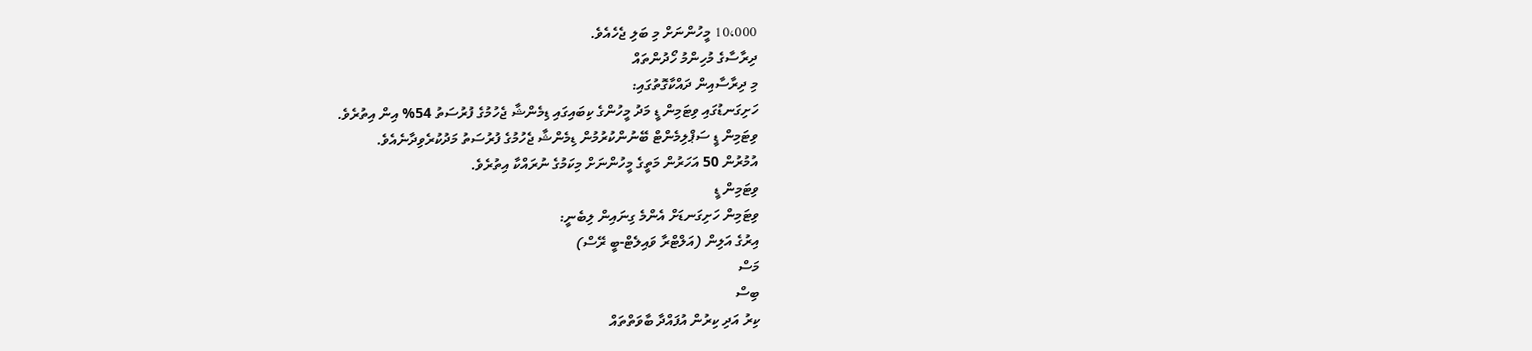10،000 މީހުންނަށް މި ބަލި ޖެހެއެވެ.
ދިރާސާގެ މުހިންމު ހޯދުންތައް
މި ދިރާސާއިން ދައްކާގޮތުގައި:
ހަށިގަނޑުގައި ވިޓަމިން ޑީ މަދު މީހުންގެ ކިބައިގައި ޑިމެންޝާ ޖެހުމުގެ ފުރުސަތު 54% އިން އިތުރެވެ.
ވިޓަމިން ޑީ ސަޕްލިމެންޓް ބޭނުންކުރުމުން ޑިމެންޝާ ޖެހުމުގެ ފުރުސަތު މަދުކުރެވިދާނެއެވެ.
އުމުރުން 50 އަހަރުން މަތީގެ މީހުންނަށް މިކަމުގެ ނުރައްކާ އިތުރެވެ.
ވިޓަމިން ޑީ
ވިޓަމިން ހަށިގަނޑަށް އެންމެ ގިނައިން ލިބެނީ:
އިރުގެ އަލިން (އަލްޓްރާ ވައިލެޓް-ބީ ރޭސް)
މަސް
ބިސް
ކިރު އަދި ކިރުން އުފައްދާ ބާވަތްތައް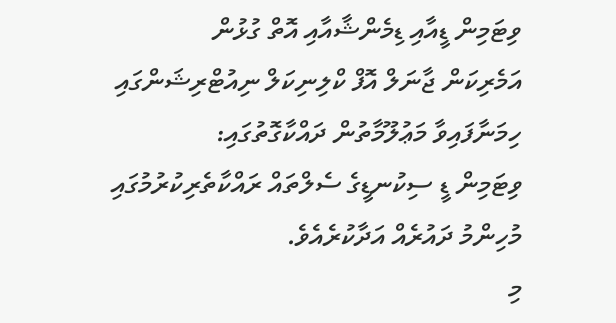ވިޓަމިން ޑީއާއި ޑިމެންޝާއާއި އޮތް ގުޅުން
އަމެރިކަން ޖާނަލް އޮފް ކްލިނިކަލް ނިއުޓްރިޝަންގައި ހިމަނާފައިވާ މަޢުލޫމާތުން ދައްކާގޮތުގައި:
ވިޓަމިން ޑީ ސިކުނޑީގެ ސެލްތައް ރައްކާތެރިކުރުމުގައި މުހިންމު ދައުރެއް އަދާކުރެއެވެ.
މި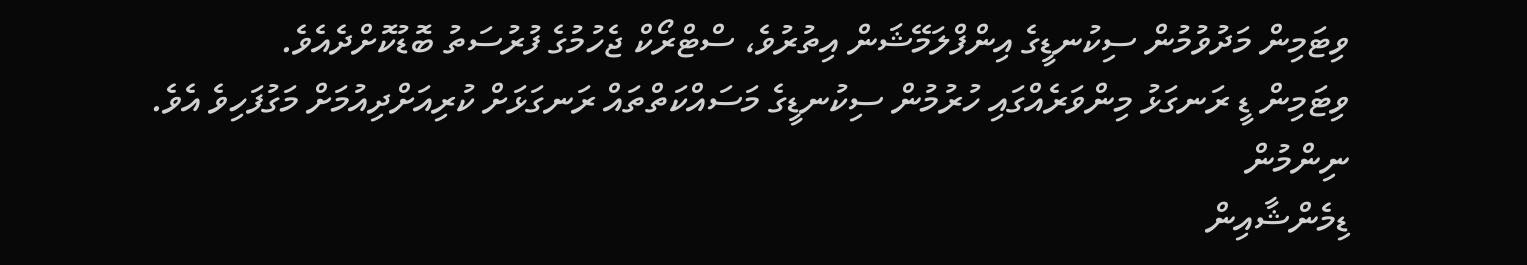ވިޓަމިން މަދުވުމުން ސިކުނޑީގެ އިންފްލަމޭޝަން އިތުރުވެ، ސްޓްރޯކް ޖެހުމުގެ ފުރުސަތު ބޮޑުކޮށްދެއެވެ.
ވިޓަމިން ޑީ ރަނގަޅު މިންވަރެއްގައި ހުރުމުން ސިކުނޑީގެ މަސައްކަތްތައް ރަނގަޅަށް ކުރިއަށްދިއުމަށް މަގުފަހިވެ އެވެ.
ނިންމުން
ޑިމެންޝާއިން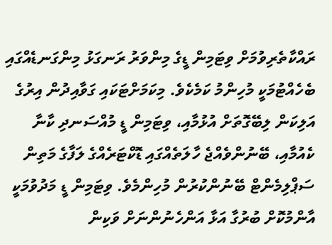ރައްކާތެރިވުމަށް ވިޓަމިން ޑީގެ މިންވަރު ރަނގަޅު މިންގަނޑެއްގައި ބެހެއްޓުމަކީ މުހިންމު ކަމެކެވެ. މިކަމަށްޓަކައި ގަވާއިދުން އިރުގެ އަލިކަން ލިބޭގޮތަށް އުޅުމާއި، ވިޓަމިން ޑީ މުއްސަނދި ކާނާ ކެއުމާއި، ބޭނުންވެއްޖެ ހާލަތެއްގައި ޑޮކްޓަރެއްގެ ލަފާގެ މަތިން ސަޕްލިމެންޓް ބޭނުންކުރުން މުހިންމެވެ. ވިޓަމިން ޑީ މަދުވުމަކީ އާންމުކޮށް ބުރުގާ އަޅާ އަންހެނުންނަށް ވަކިން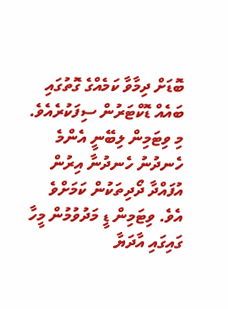ބޮޑަށް ދިމާވާ ކަމެއްގެ ގޮތުގައި ބައެއް ޑޮކްޓަރުން ސިފަކުރެއެވެ. މި ވިޓަމިން ލިބޭނީ އެންމެ ހެނދުނު ހެނދުނާ އިރުން އުފައްދާ ދޯދިތަކުން ކަމަށްވެ އެވެ. ވިޓަމިން ޑީ މަދުވުމުން މީހާ ގައިގައި އާދަޔާ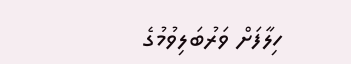ހިލާފަށް ވަރުބަލިވުމުގެ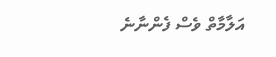އަލާމާތް ވެސް ފެންނާނެ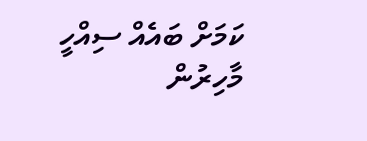ކަމަށް ބައެއް ސިއްހީ މާހިރުން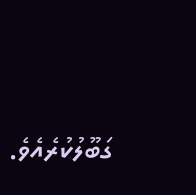ގަބޫލުކުރެއެވެ.